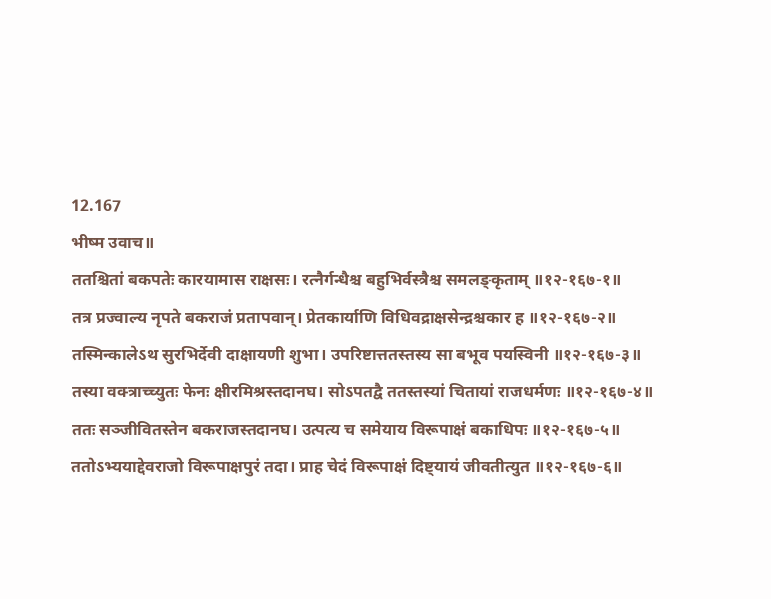12.167
भीष्म उवाच॥
ततश्चितां बकपतेः कारयामास राक्षसः। रत्नैर्गन्धैश्च बहुभिर्वस्त्रैश्च समलङ्कृताम् ॥१२-१६७-१॥
तत्र प्रज्वाल्य नृपते बकराजं प्रतापवान्। प्रेतकार्याणि विधिवद्राक्षसेन्द्रश्चकार ह ॥१२-१६७-२॥
तस्मिन्कालेऽथ सुरभिर्देवी दाक्षायणी शुभा। उपरिष्टात्ततस्तस्य सा बभूव पयस्विनी ॥१२-१६७-३॥
तस्या वक्त्राच्च्युतः फेनः क्षीरमिश्रस्तदानघ। सोऽपतद्वै ततस्तस्यां चितायां राजधर्मणः ॥१२-१६७-४॥
ततः सञ्जीवितस्तेन बकराजस्तदानघ। उत्पत्य च समेयाय विरूपाक्षं बकाधिपः ॥१२-१६७-५॥
ततोऽभ्ययाद्देवराजो विरूपाक्षपुरं तदा। प्राह चेदं विरूपाक्षं दिष्ट्यायं जीवतीत्युत ॥१२-१६७-६॥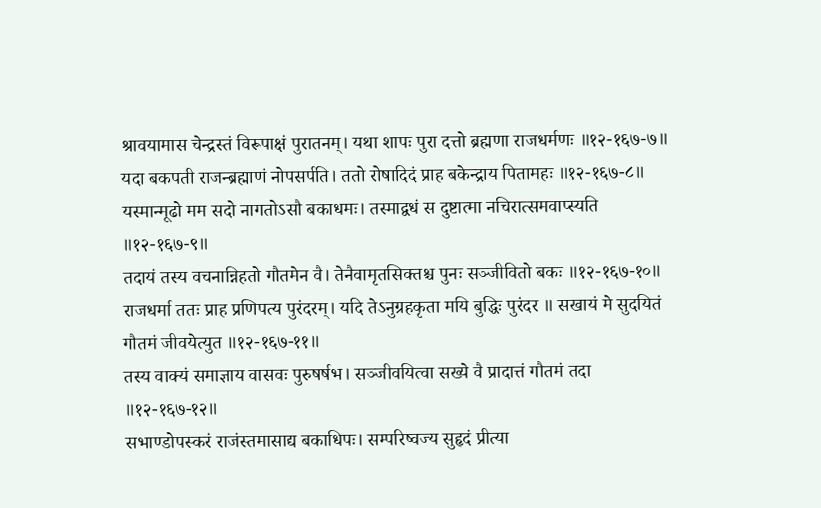श्रावयामास चेन्द्रस्तं विरूपाक्षं पुरातनम्। यथा शापः पुरा दत्तो ब्रह्मणा राजधर्मणः ॥१२-१६७-७॥
यदा बकपती राजन्ब्रह्माणं नोपसर्पति। ततो रोषादिदं प्राह बकेन्द्राय पितामहः ॥१२-१६७-८॥
यस्मान्मूढो मम सदो नागतोऽसौ बकाधमः। तस्माद्वधं स दुष्टात्मा नचिरात्समवाप्स्यति ॥१२-१६७-९॥
तदायं तस्य वचनान्निहतो गौतमेन वै। तेनैवामृतसिक्तश्च पुनः सञ्जीवितो बकः ॥१२-१६७-१०॥
राजधर्मा ततः प्राह प्रणिपत्य पुरंदरम्। यदि तेऽनुग्रहकृता मयि बुद्धिः पुरंदर ॥ सखायं मे सुदयितं गौतमं जीवयेत्युत ॥१२-१६७-११॥
तस्य वाक्यं समाज्ञाय वासवः पुरुषर्षभ। सञ्जीवयित्वा सख्ये वै प्रादात्तं गौतमं तदा ॥१२-१६७-१२॥
सभाण्डोपस्करं राजंस्तमासाद्य बकाधिपः। सम्परिष्वज्य सुहृदं प्रीत्या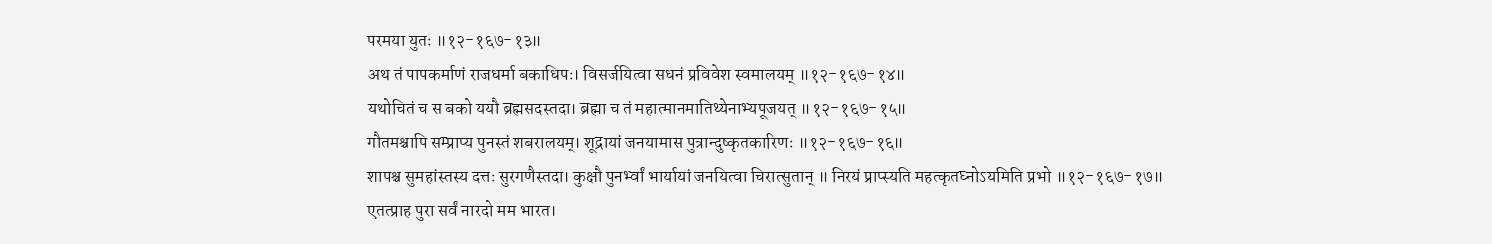परमया युतः ॥१२-१६७-१३॥
अथ तं पापकर्माणं राजधर्मा बकाधिपः। विसर्जयित्वा सधनं प्रविवेश स्वमालयम् ॥१२-१६७-१४॥
यथोचितं च स बको ययौ ब्रह्मसदस्तदा। ब्रह्मा च तं महात्मानमातिथ्येनाभ्यपूजयत् ॥१२-१६७-१५॥
गौतमश्चापि सम्प्राप्य पुनस्तं शबरालयम्। शूद्रायां जनयामास पुत्रान्दुष्कृतकारिणः ॥१२-१६७-१६॥
शापश्च सुमहांस्तस्य दत्तः सुरगणैस्तदा। कुक्षौ पुनर्भ्वां भार्यायां जनयित्वा चिरात्सुतान् ॥ निरयं प्राप्स्यति महत्कृतघ्नोऽयमिति प्रभो ॥१२-१६७-१७॥
एतत्प्राह पुरा सर्वं नारदो मम भारत।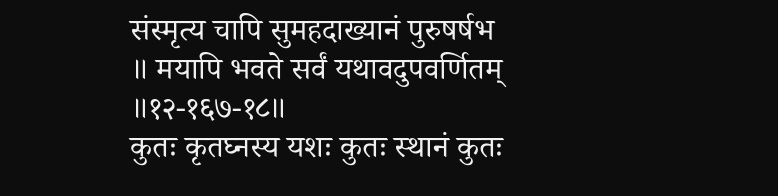संस्मृत्य चापि सुमहदाख्यानं पुरुषर्षभ ॥ मयापि भवते सर्वं यथावदुपवर्णितम् ॥१२-१६७-१८॥
कुतः कृतघ्नस्य यशः कुतः स्थानं कुतः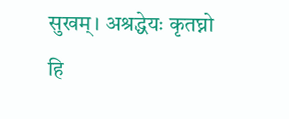सुखम्। अश्रद्धेयः कृतघ्नो हि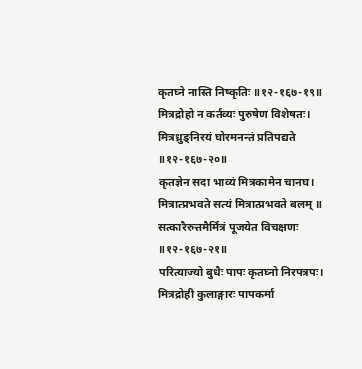कृतघ्ने नास्ति निष्कृतिः ॥१२-१६७-१९॥
मित्रद्रोहो न कर्तव्यः पुरुषेण विशेषतः। मित्रध्रुङ्निरयं घोरमनन्तं प्रतिपद्यते ॥१२-१६७-२०॥
कृतज्ञेन सदा भाव्यं मित्रकामेन चानघ। मित्रात्प्रभवते सत्यं मित्रात्प्रभवते बलम् ॥ सत्कारैरुत्तमैर्मित्रं पूजयेत विचक्षणः ॥१२-१६७-२१॥
परित्याज्यो बुधैः पापः कृतघ्नो निरपत्रपः। मित्रद्रोही कुलाङ्गारः पापकर्मा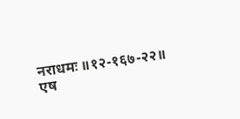नराधमः ॥१२-१६७-२२॥
एष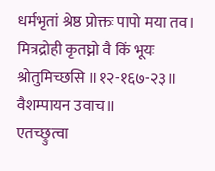धर्मभृतां श्रेष्ठ प्रोक्तः पापो मया तव। मित्रद्रोही कृतघ्नो वै किं भूयः श्रोतुमिच्छसि ॥१२-१६७-२३॥
वैशम्पायन उवाच॥
एतच्छ्रुत्वा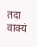तदा वाक्यं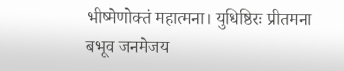भीष्मेणोक्तं महात्मना। युधिष्ठिरः प्रीतमना बभूव जनमेजय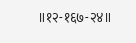॥१२-१६७-२४॥